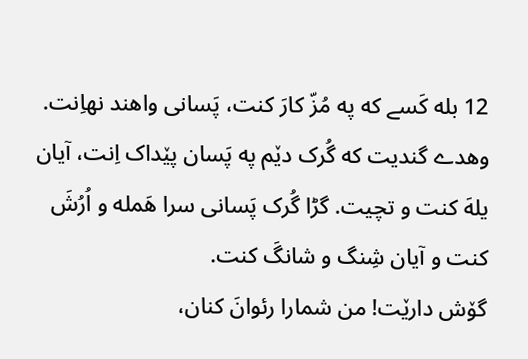12 بله کَسے که په مُزّ کارَ کنت، پَسانی واهند نهاِنت. وهدے گندیت که گُرک دێم په پَسان پێداک اِنت، آیان یلهَ کنت و تچیت. گڑا گُرک پَسانی سرا هَمله و اُرُشَ کنت و آیان شِنگ و شانگَ کنت.
گۆش دارێت! من شمارا رئوانَ کنان،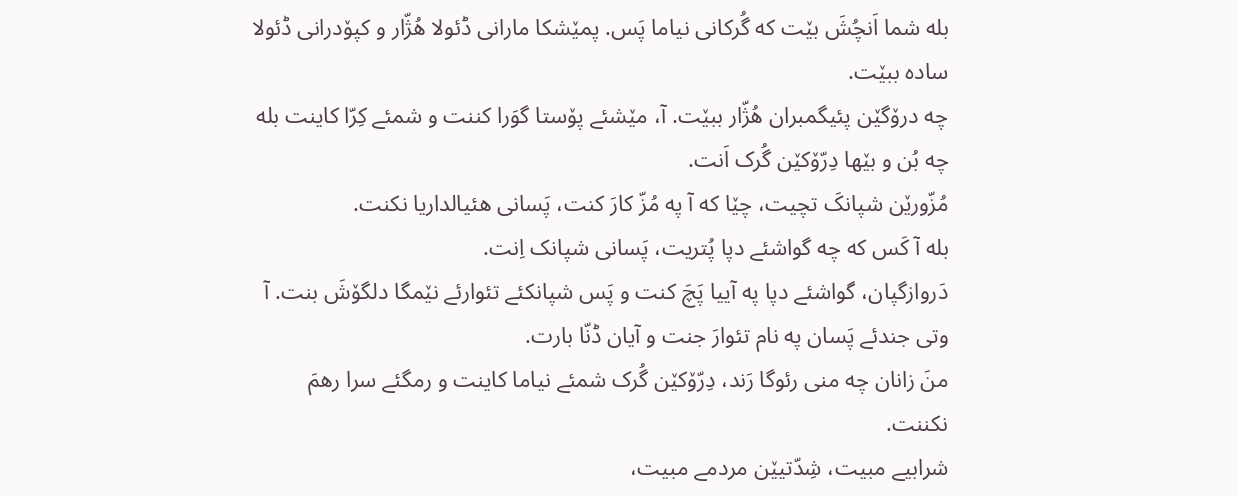بله شما اَنچُشَ بێت که گُرکانی نیاما پَس. پمێشکا مارانی ڈئولا هُژّار و کپۆدرانی ڈئولا ساده ببێت.
چه درۆگێن پئیگمبران هُژّار ببێت. آ، مێشئے پۆستا گوَرا کننت و شمئے کِرّا کاینت بله چه بُن و بێها دِرّۆکێن گُرک اَنت.
مُزّورێن شپانکَ تچیت، چێا که آ په مُزّ کارَ کنت، پَسانی هئیالداریا نکنت.
بله آ کَس که چه گواشئے دپا پُتریت، پَسانی شپانک اِنت.
دَروازگپان، گواشئے دپا په آییا پَچَ کنت و پَس شپانکئے تئوارئے نێمگا دلگۆشَ بنت. آ وتی جندئے پَسان په نام تئوارَ جنت و آیان ڈنّا بارت.
منَ زانان چه منی رئوگا رَند، دِرّۆکێن گُرک شمئے نیاما کاینت و رمگئے سرا رهمَ نکننت.
شرابیے مبیت، شِدّتیێن مردمے مبیت،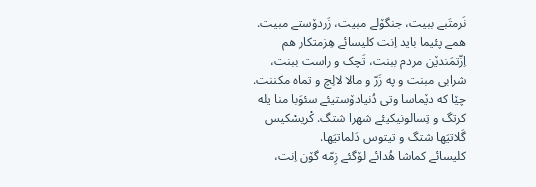نَرمتَبے ببیت، جنگۆلے مبیت، زَردۆستے مبیت.
همے پئیما باید اِنت کلیسائے هِزمتکار هم اِزّتمَندێن مردم ببنت، تَچک و راست ببنت، شرابی مبنت و په زَرّ و مالا لالِچ و تماه مکننت.
چێا که دێماسا وتی دُنیادۆستیئے سئوَبا منا یله کرتگ و تِسالونیکیئے شهرا شتگ. کْریسْکیس گَلاتیَها شتگ و تیتوس دَلماتیَها.
کلیسائے کماشا هُدائے لۆگئے زِمّه گۆن اِنت،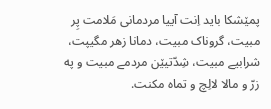پمێشکا باید اِنت آییا مردمانی مَلامت پِر مبیت، گروناک مبیت، دمانا زهر مگیپت، شرابیے مبیت، شِدّتیێن مردمے مبیت و په زرّ و مالا لالِچ و تماه مکنت.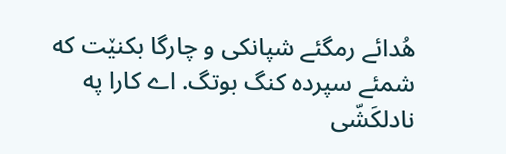هُدائے رمگئے شپانکی و چارگا بکنێت که شمئے سپرده کنگ بوتگ. اے کارا په نادلکَشّی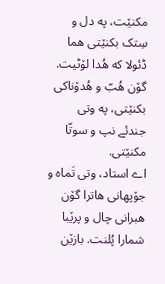مکنێت، په دل و سِتک بکنێتی هما ڈئولا که هُدا لۆٹیت. گۆن هُبّ و هُدۆناکی بکنێتی، په وتی جندئے نپ و سوتّا مکنێتی.
اے استاد، وتی تَماه و جۆپهانی هاترا گۆن هبرانی چال و پرێبا شمارا پُلنت. بازێن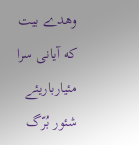وهدے بیت که آیانی سرا مئیارباریئے شئور بُرّگ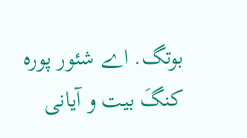بوتگ. اے شئور پوره کنگَ بیت و آیانی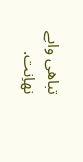تباهی وابے نهاِنت.